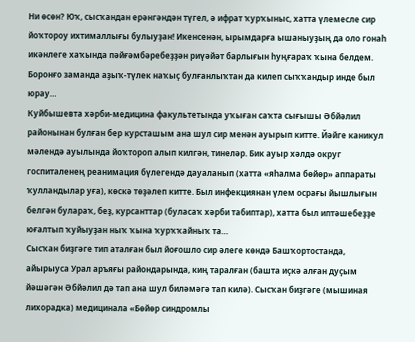Ни өсөн? Юҡ, сысҡандан ерәнгәндән түгел, ә ифрат ҡурҡыныс, хатта үлемесле сир йоҡтороу ихтималлығы булыуҙан! Икенсенән, ырымдарға ышаныуҙың да оло гонаһ икәнлеге хаҡында пәйғәмбәребеҙҙән риүәйәт барлығын һуңғараҡ ҡына белдем. Боронғо заманда аҙыҡ-түлек наҡыҫ булғанлыҡтан да килеп сыҡҡандыр инде был юрау…
Куйбышевта хәрби-медицина факультетында уҡыған саҡта сығышы Әбйәлил районынан булған бер курсташым ана шул сир менән ауырып китте. Йәйге каникул мәлендә ауылында йоҡтороп алып килгән, тинеләр. Бик ауыр хәлдә округ госпиталенең реанимация бүлегендә дауаланып (хатта «яһалма бөйөр» аппараты ҡулландылар уға), көскә төҙәлеп китте. Был инфекциянан үлем осрағы йышлығын белгән булараҡ, беҙ, курсанттар (буласаҡ хәрби табиптар), хатта был иптәшебеҙҙе юғалтып ҡуйыуҙан ныҡ ҡына ҡурҡҡайныҡ та…
Сысҡан биҙгәге тип аталған был йоғошло сир әлеге көндә Башҡортостанда, айырыуса Урал аръяғы райондарында, киң таралған (башта иҫкә алған дуҫым йәшәгән Әбйәлил дә тап ана шул биләмәгә тап килә). Сысҡан биҙгәге (мышиная лихорадка) медицинала «Бөйөр синдромлы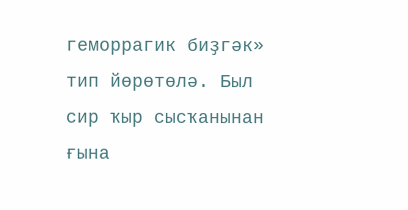геморрагик биҙгәк» тип йөрөтөлә. Был сир ҡыр сысҡанынан ғына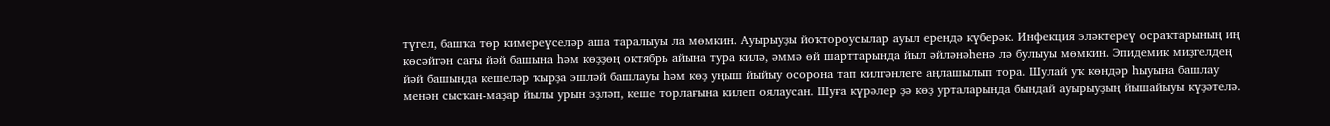түгел, башҡа төр кимереүселәр аша таралыуы ла мөмкин. Ауырыуҙы йоҡтороусылар ауыл ерендә күберәк. Инфекция эләктереү осраҡтарының иң көсәйгән сағы йәй башына һәм көҙҙөң октябрь айына тура килә, әммә өй шарттарында йыл әйләнәһенә лә булыуы мөмкин. Эпидемик миҙгелдең йәй башында кешеләр ҡырҙа эшләй башлауы һәм көҙ уңыш йыйыу осорона тап килгәнлеге аңлашылып тора. Шулай уҡ көндәр һыуына башлау менән сысҡан-маҙар йылы урын эҙләп, кеше торлағына килеп оялаусан. Шуға күрәлер ҙә көҙ урталарында бындай ауырыуҙың йышайыуы күҙәтелә.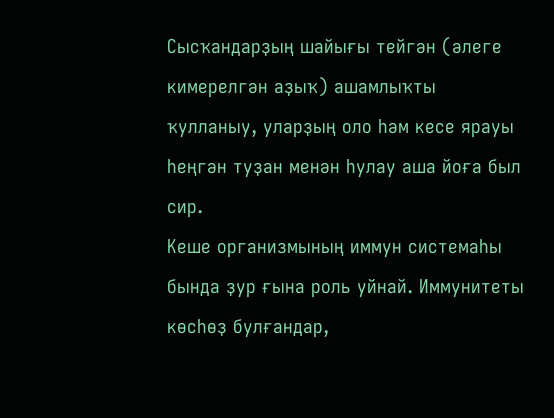Сысҡандарҙың шайығы тейгән (әлеге кимерелгән аҙыҡ) ашамлыҡты ҡулланыу, уларҙың оло һәм кесе ярауы һеңгән туҙан менән һулау аша йоға был сир.
Кеше организмының иммун системаһы бында ҙур ғына роль уйнай. Иммунитеты көсһөҙ булғандар,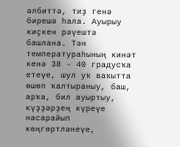әлбиттә, тиҙ генә бирешә һала. Ауырыу киҫкен рәүештә башлана. Тән температураһының кинәт кенә 38 – 40 градусҡа етеүе, шул уҡ ваҡытта өшөп ҡалтыраныу, баш, арҡа, бил ауыртыу, күҙҙәрҙең күреүе насарайып көңгөртләнеүе,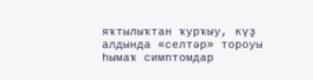яҡтылыҡтан ҡурҡыу, күҙ алдында «селтәр» тороуы һымаҡ симптомдар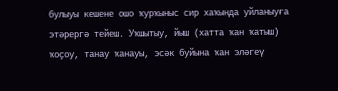булыуы кешене ошо ҡурҡыныс сир хаҡында уйланыуға этәрергә тейеш. Уҡшытыу, йыш (хатта ҡан ҡатыш) ҡоҫоу, танау ҡанауы, эсәк буйына ҡан эләгеү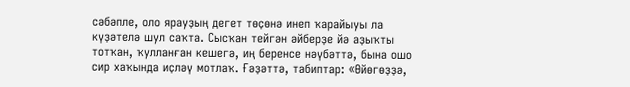сәбәпле, оло ярауҙың дегет төҫөнә инеп ҡарайыуы ла күҙәтелә шул саҡта. Сысҡан тейгән әйберҙе йә аҙыҡты тотҡан, ҡулланған кешегә, иң беренсе нәүбәттә, бына ошо сир хаҡында иҫләү мотлаҡ. Ғәҙәттә, табиптар: «Өйөгөҙҙә,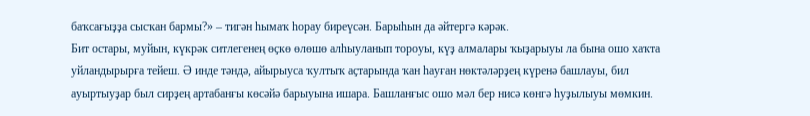баҡсағыҙҙа сысҡан бармы?» – тигән һымаҡ һорау биреүсән. Барыһын да әйтергә кәрәк.
Бит остары, муйын, күкрәк ситлегенең өҫкө өлөшө алһыуланып тороуы, күҙ алмалары ҡыҙарыуы ла бына ошо хаҡта уйландырырға тейеш. Ә инде тәндә, айырыуса ҡултыҡ аҫтарында ҡан һауған нөктәләрҙең күренә башлауы, бил ауыртыуҙар был сирҙең артабанғы көсәйә барыуына ишара. Башланғыс ошо мәл бер нисә көнгә һуҙылыуы мөмкин.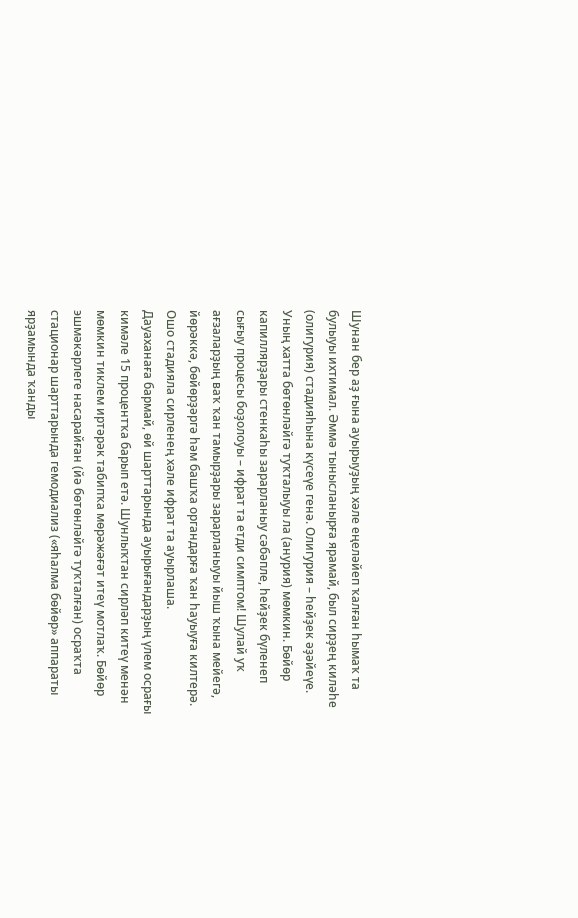Шунан бер аҙ ғына ауырыуҙың хәле еңеләйеп ҡалған һымаҡ та булыуы ихтимал. Әммә тынысланырға ярамай, был сирҙең киләһе (олигурия) стадияһына күсеүе генә. Олигурия – һейҙек әҙәйеүе. Уның хатта бөтөнләйгә туҡталыуы ла (анурия) мөмкин. Бөйөр капиллярҙары стенкаһы зарарланыу сәбәпле, һейҙек бүленеп сығыу процесы боҙолоуы – ифрат та етди симптом! Шулай уҡ ағзаларҙың ваҡ ҡан тамырҙары зарарланыуы йыш ҡына мейегә, йөрәккә, бөйөрҙәргә һәм башҡа органдарға ҡан һауыуға килтерә. Ошо стадияла сирленең хәле ифрат та ауырлаша.
Дауаханаға бармай, өй шарттарында ауырығандарҙың үлем осрағы кимәле 15 процентҡа барып етә. Шунлыҡтан сирләп китеү менән мөмкин тиклем иртәрәк табипҡа мөрәжәғәт итеү мотлаҡ. Бөйөр эшмәкәрлеге насарайған (йә бөтөнләйгә туҡталған) осраҡта стационар шарттарында гемодиализ («яһалма бөйөр» аппараты ярҙамында ҡанды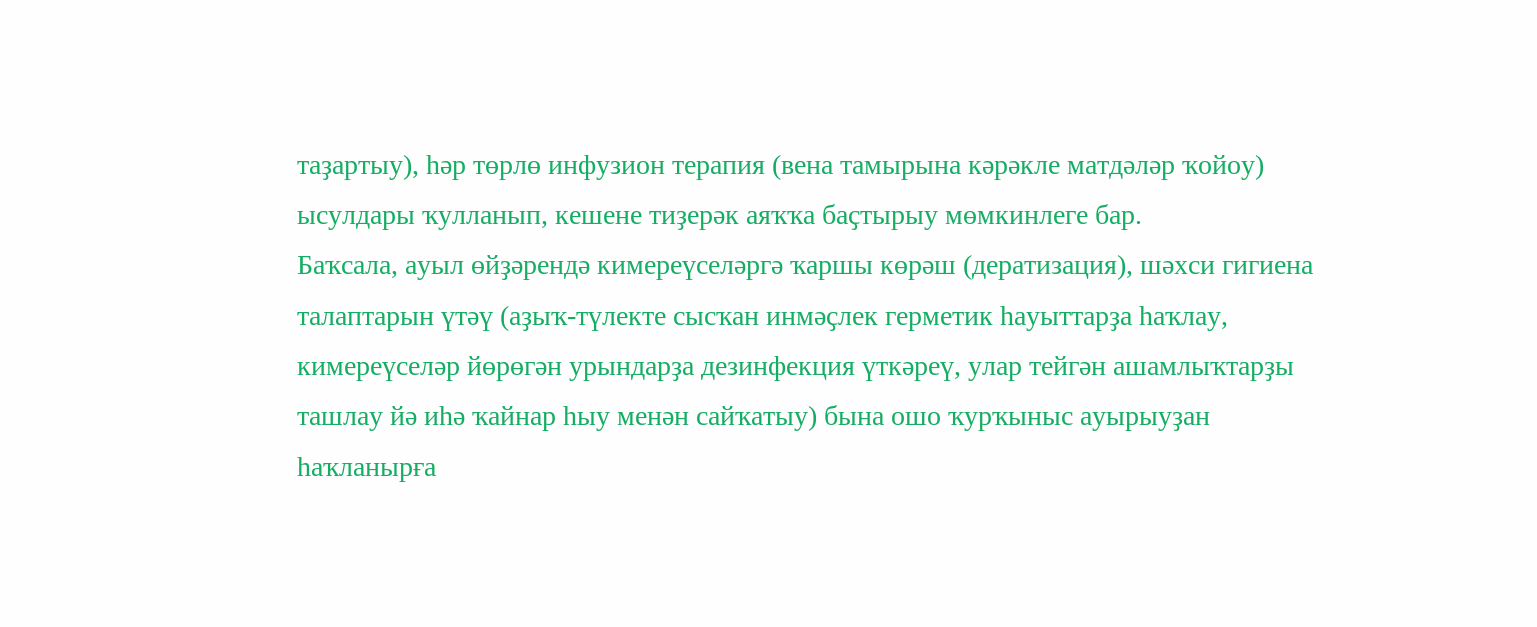таҙартыу), һәр төрлө инфузион терапия (вена тамырына кәрәкле матдәләр ҡойоу) ысулдары ҡулланып, кешене тиҙерәк аяҡҡа баҫтырыу мөмкинлеге бар.
Баҡсала, ауыл өйҙәрендә кимереүселәргә ҡаршы көрәш (дератизация), шәхси гигиена талаптарын үтәү (аҙыҡ-түлекте сысҡан инмәҫлек герметик һауыттарҙа һаҡлау, кимереүселәр йөрөгән урындарҙа дезинфекция үткәреү, улар тейгән ашамлыҡтарҙы ташлау йә иһә ҡайнар һыу менән сайҡатыу) бына ошо ҡурҡыныс ауырыуҙан һаҡланырға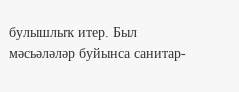булышлыҡ итер. Был мәсьәләләр буйынса санитар-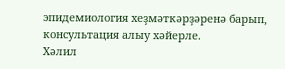эпидемиология хеҙмәткәрҙәренә барып, консультация алыу хәйерле.
Хәлил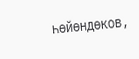ҺӨЙӨНДӨКОВ,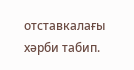отставкалағы хәрби табип.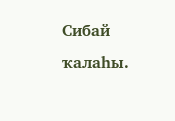Сибай ҡалаһы.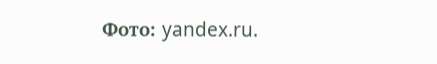Фото: yandex.ru.